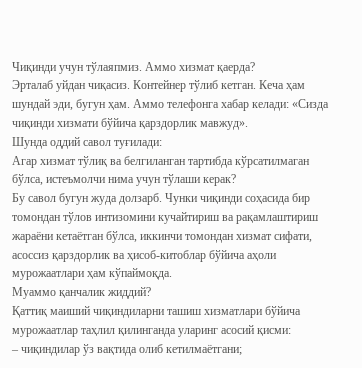Чиқинди учун тўлаяпмиз. Аммо хизмат қаерда?
Эрталаб уйдан чиқасиз. Контейнер тўлиб кетган. Кеча ҳам шундай эди, бугун ҳам. Аммо телефонга хабар келади: «Сизда чиқинди хизмати бўйича қарздорлик мавжуд».
Шунда оддий савол туғилади:
Агар хизмат тўлиқ ва белгиланган тартибда кўрсатилмаган бўлса, истеъмолчи нима учун тўлаши керак?
Бу савол бугун жуда долзарб. Чунки чиқинди соҳасида бир томондан тўлов интизомини кучайтириш ва рақамлаштириш жараёни кетаётган бўлса, иккинчи томондан хизмат сифати, асоссиз қарздорлик ва ҳисоб-китоблар бўйича аҳоли мурожаатлари ҳам кўпаймоқда.
Муаммо қанчалик жиддий?
Қаттиқ маиший чиқиндиларни ташиш хизматлари бўйича мурожаатлар таҳлил қилинганда уларинг асосий қисми:
– чиқиндилар ўз вақтида олиб кетилмаётгани;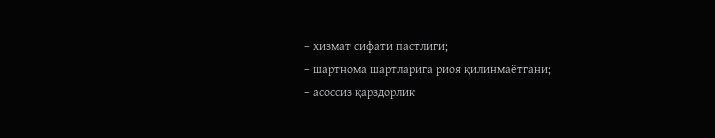– хизмат сифати пастлиги;
– шартнома шартларига риоя қилинмаётгани;
– асоссиз қарздорлик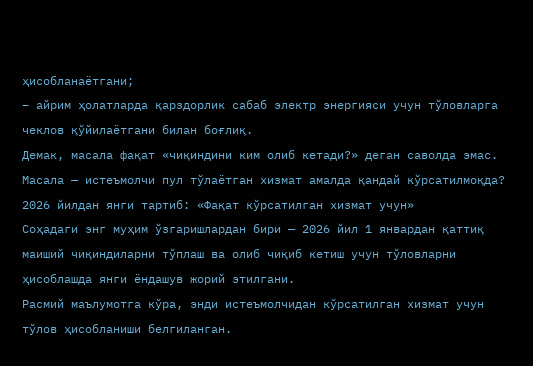ҳисобланаётгани;
– айрим ҳолатларда қарздорлик сабаб электр энергияси учун тўловларга чеклов қўйилаётгани билан боғлиқ.
Демак, масала фақат «чиқиндини ким олиб кетади?» деган саволда эмас. Масала — истеъмолчи пул тўлаётган хизмат амалда қандай кўрсатилмоқда?
2026 йилдан янги тартиб: «Фақат кўрсатилган хизмат учун»
Соҳадаги энг муҳим ўзгаришлардан бири — 2026 йил 1 январдан қаттиқ маиший чиқиндиларни тўплаш ва олиб чиқиб кетиш учун тўловларни ҳисоблашда янги ёндашув жорий этилгани.
Расмий маълумотга кўра, энди истеъмолчидан кўрсатилган хизмат учун тўлов ҳисобланиши белгиланган.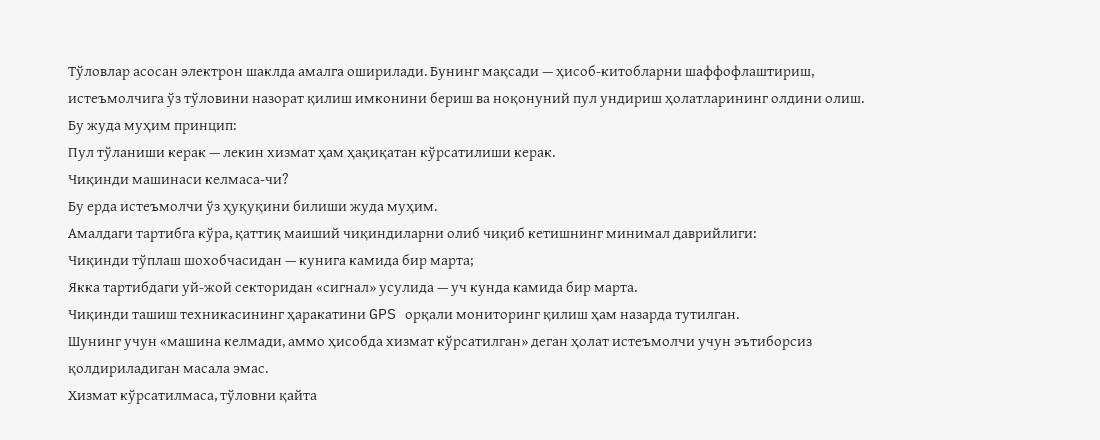Тўловлар асосан электрон шаклда амалга оширилади. Бунинг мақсади — ҳисоб-китобларни шаффофлаштириш, истеъмолчига ўз тўловини назорат қилиш имконини бериш ва ноқонуний пул ундириш ҳолатларининг олдини олиш.
Бу жуда муҳим принцип:
Пул тўланиши керак — лекин хизмат ҳам ҳақиқатан кўрсатилиши керак.
Чиқинди машинаси келмаса-чи?
Бу ерда истеъмолчи ўз ҳуқуқини билиши жуда муҳим.
Амалдаги тартибга кўра, қаттиқ маиший чиқиндиларни олиб чиқиб кетишнинг минимал даврийлиги:
Чиқинди тўплаш шохобчасидан — кунига камида бир марта;
Якка тартибдаги уй-жой секторидан «сигнал» усулида — уч кунда камида бир марта.
Чиқинди ташиш техникасининг ҳаракатини GPS орқали мониторинг қилиш ҳам назарда тутилган.
Шунинг учун «машина келмади, аммо ҳисобда хизмат кўрсатилган» деган ҳолат истеъмолчи учун эътиборсиз қолдириладиган масала эмас.
Хизмат кўрсатилмаса, тўловни қайта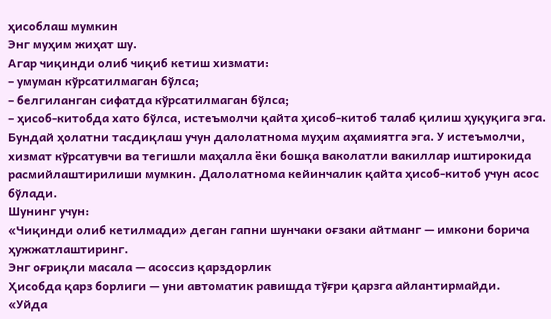ҳисоблаш мумкин
Энг муҳим жиҳат шу.
Агар чиқинди олиб чиқиб кетиш хизмати:
– умуман кўрсатилмаган бўлса;
– белгиланган сифатда кўрсатилмаган бўлса;
– ҳисоб-китобда хато бўлса, истеъмолчи қайта ҳисоб-китоб талаб қилиш ҳуқуқига эга.
Бундай ҳолатни тасдиқлаш учун далолатнома муҳим аҳамиятга эга. У истеъмолчи, хизмат кўрсатувчи ва тегишли маҳалла ёки бошқа ваколатли вакиллар иштирокида расмийлаштирилиши мумкин. Далолатнома кейинчалик қайта ҳисоб-китоб учун асос бўлади.
Шунинг учун:
«Чиқинди олиб кетилмади» деган гапни шунчаки оғзаки айтманг — имкони борича ҳужжатлаштиринг.
Энг оғриқли масала — асоссиз қарздорлик
Ҳисобда қарз борлиги — уни автоматик равишда тўғри қарзга айлантирмайди.
«Уйда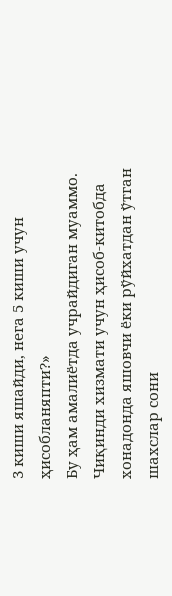3 киши яшайди, нега 5 киши учун ҳисобланяпти?»
Бу ҳам амалиётда учрайдиган муаммо.
Чиқинди хизмати учун ҳисоб-китобда хонадонда яшовчи ёки рўйхатдан ўтган шахслар сони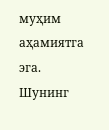муҳим аҳамиятга эга.
Шунинг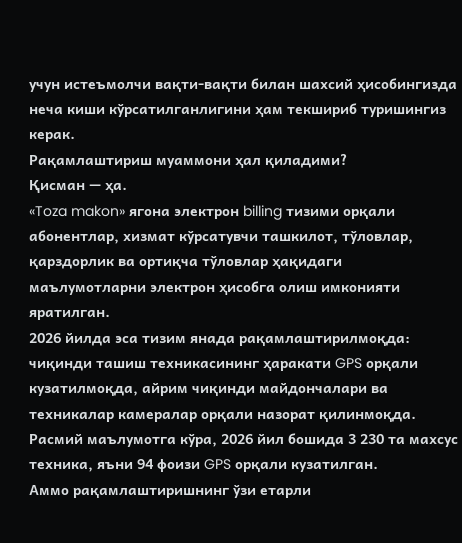учун истеъмолчи вақти-вақти билан шахсий ҳисобингизда неча киши кўрсатилганлигини ҳам текшириб туришингиз керак.
Рақамлаштириш муаммони ҳал қиладими?
Қисман — ҳа.
«Toza makon» ягона электрон billing тизими орқали абонентлар, хизмат кўрсатувчи ташкилот, тўловлар, қарздорлик ва ортиқча тўловлар ҳақидаги маълумотларни электрон ҳисобга олиш имконияти яратилган.
2026 йилда эса тизим янада рақамлаштирилмоқда: чиқинди ташиш техникасининг ҳаракати GPS орқали кузатилмоқда, айрим чиқинди майдончалари ва техникалар камералар орқали назорат қилинмоқда. Расмий маълумотга кўра, 2026 йил бошида 3 230 та махсус техника, яъни 94 фоизи GPS орқали кузатилган.
Аммо рақамлаштиришнинг ўзи етарли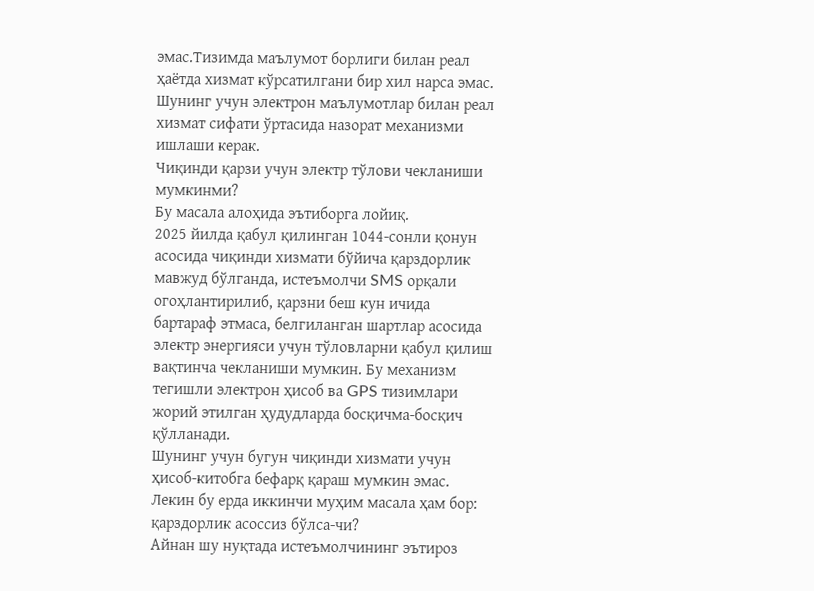эмас.Тизимда маълумот борлиги билан реал ҳаётда хизмат кўрсатилгани бир хил нарса эмас. Шунинг учун электрон маълумотлар билан реал хизмат сифати ўртасида назорат механизми ишлаши керак.
Чиқинди қарзи учун электр тўлови чекланиши мумкинми?
Бу масала алоҳида эътиборга лойиқ.
2025 йилда қабул қилинган 1044-сонли қонун асосида чиқинди хизмати бўйича қарздорлик мавжуд бўлганда, истеъмолчи SMS орқали огоҳлантирилиб, қарзни беш кун ичида бартараф этмаса, белгиланган шартлар асосида электр энергияси учун тўловларни қабул қилиш вақтинча чекланиши мумкин. Бу механизм тегишли электрон ҳисоб ва GPS тизимлари жорий этилган ҳудудларда босқичма-босқич қўлланади.
Шунинг учун бугун чиқинди хизмати учун ҳисоб-китобга бефарқ қараш мумкин эмас.
Лекин бу ерда иккинчи муҳим масала ҳам бор: қарздорлик асоссиз бўлса-чи?
Айнан шу нуқтада истеъмолчининг эътироз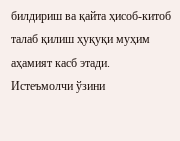билдириш ва қайта ҳисоб-китоб талаб қилиш ҳуқуқи муҳим аҳамият касб этади.
Истеъмолчи ўзини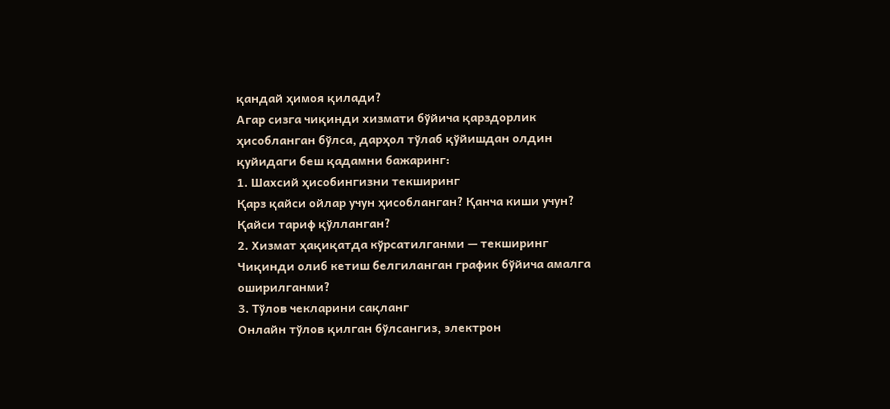қандай ҳимоя қилади?
Агар сизга чиқинди хизмати бўйича қарздорлик ҳисобланган бўлса, дарҳол тўлаб қўйишдан олдин қуйидаги беш қадамни бажаринг:
1. Шахсий ҳисобингизни текширинг
Қарз қайси ойлар учун ҳисобланган? Қанча киши учун? Қайси тариф қўлланган?
2. Хизмат ҳақиқатда кўрсатилганми — текширинг
Чиқинди олиб кетиш белгиланган график бўйича амалга оширилганми?
3. Тўлов чекларини сақланг
Онлайн тўлов қилган бўлсангиз, электрон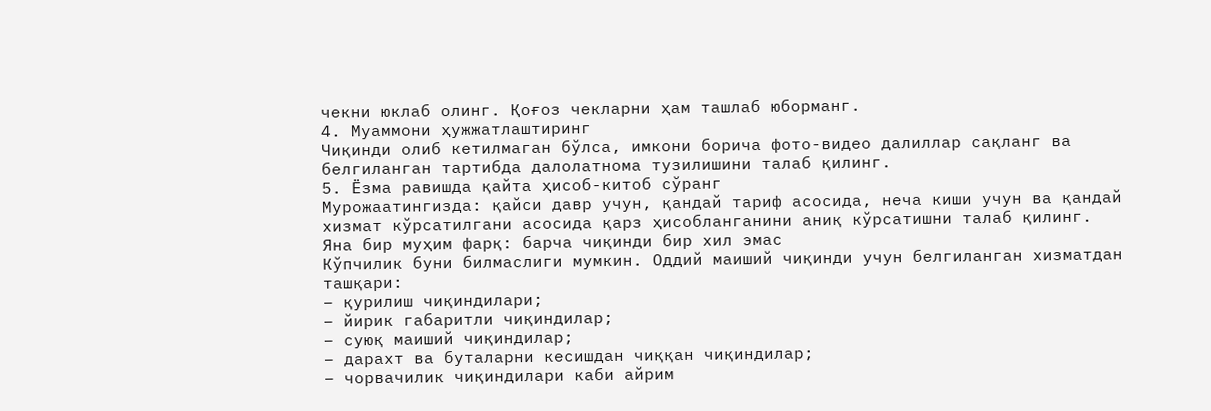чекни юклаб олинг. Қоғоз чекларни ҳам ташлаб юборманг.
4. Муаммони ҳужжатлаштиринг
Чиқинди олиб кетилмаган бўлса, имкони борича фото-видео далиллар сақланг ва белгиланган тартибда далолатнома тузилишини талаб қилинг.
5. Ёзма равишда қайта ҳисоб-китоб сўранг
Мурожаатингизда: қайси давр учун, қандай тариф асосида, неча киши учун ва қандай хизмат кўрсатилгани асосида қарз ҳисобланганини аниқ кўрсатишни талаб қилинг.
Яна бир муҳим фарқ: барча чиқинди бир хил эмас
Кўпчилик буни билмаслиги мумкин. Оддий маиший чиқинди учун белгиланган хизматдан ташқари:
– қурилиш чиқиндилари;
– йирик габаритли чиқиндилар;
– суюқ маиший чиқиндилар;
– дарахт ва буталарни кесишдан чиққан чиқиндилар;
– чорвачилик чиқиндилари каби айрим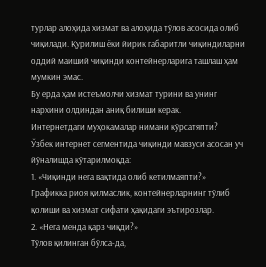турлар алоҳида хизмат ва алоҳида тўлов асосида олиб чиқилади. Қурилиш ёки йирик габаритли чиқиндиларни оддий маиший чиқинди контейнерларига ташлаш ҳам мумкин эмас.
Бу ерда ҳам истеъмолчи хизмат турини ва унинг нархини олдиндан аниқ билиши керак.
Интернетдаги муҳокамалар нимани кўрсатяпти?
Ўзбек интернет сегментида чиқинди мавзуси асосан уч йўналишда кўтарилмоқда:
1. «Чиқинди нега вақтида олиб кетилмаяпти?»
Графикка риоя қилмаслик, контейнерларнинг тўлиб қолиши ва хизмат сифати ҳақидаги эътирозлар.
2. «Нега менда қарз чиқди?»
Тўлов қилинган бўлса-да,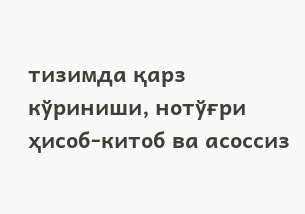тизимда қарз кўриниши, нотўғри ҳисоб-китоб ва асоссиз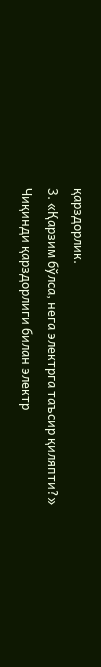қарздорлик.
3. «Қарзим бўлса, нега электрга таъсир қиляпти?»
Чиқинди қарздорлиги билан электр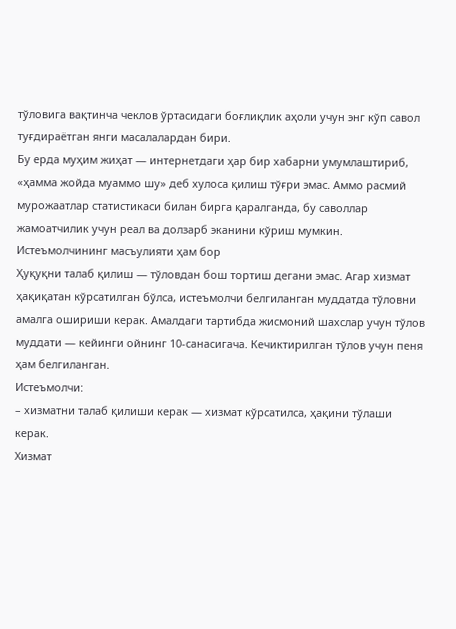тўловига вақтинча чеклов ўртасидаги боғлиқлик аҳоли учун энг кўп савол туғдираётган янги масалалардан бири.
Бу ерда муҳим жиҳат — интернетдаги ҳар бир хабарни умумлаштириб, «ҳамма жойда муаммо шу» деб хулоса қилиш тўғри эмас. Аммо расмий мурожаатлар статистикаси билан бирга қаралганда, бу саволлар жамоатчилик учун реал ва долзарб эканини кўриш мумкин.
Истеъмолчининг масъулияти ҳам бор
Ҳуқуқни талаб қилиш — тўловдан бош тортиш дегани эмас. Агар хизмат ҳақиқатан кўрсатилган бўлса, истеъмолчи белгиланган муддатда тўловни амалга ошириши керак. Амалдаги тартибда жисмоний шахслар учун тўлов муддати — кейинги ойнинг 10-санасигача. Кечиктирилган тўлов учун пеня ҳам белгиланган.
Истеъмолчи:
– хизматни талаб қилиши керак — хизмат кўрсатилса, ҳақини тўлаши керак.
Хизмат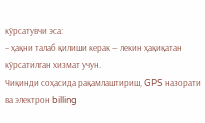кўрсатувчи эса:
– ҳақни талаб қилиши керак — лекин ҳақиқатан кўрсатилган хизмат учун.
Чиқинди соҳасида рақамлаштириш, GPS назорати ва электрон billing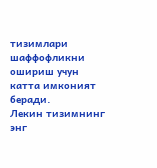тизимлари шаффофликни ошириш учун катта имконият беради.
Лекин тизимнинг энг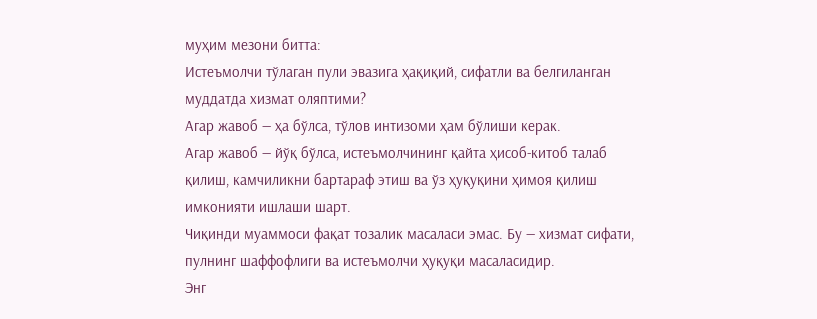муҳим мезони битта:
Истеъмолчи тўлаган пули эвазига ҳақиқий, сифатли ва белгиланган муддатда хизмат оляптими?
Агар жавоб — ҳа бўлса, тўлов интизоми ҳам бўлиши керак.
Агар жавоб — йўқ бўлса, истеъмолчининг қайта ҳисоб-китоб талаб қилиш, камчиликни бартараф этиш ва ўз ҳуқуқини ҳимоя қилиш имконияти ишлаши шарт.
Чиқинди муаммоси фақат тозалик масаласи эмас. Бу — хизмат сифати, пулнинг шаффофлиги ва истеъмолчи ҳуқуқи масаласидир.
Энг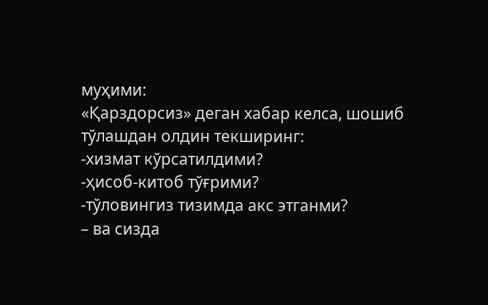муҳими:
«Қарздорсиз» деган хабар келса, шошиб тўлашдан олдин текширинг:
-хизмат кўрсатилдими?
-ҳисоб-китоб тўғрими?
-тўловингиз тизимда акс этганми?
– ва сизда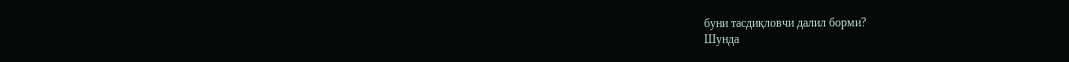буни тасдиқловчи далил борми?
Шунда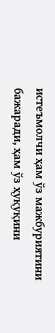истеъмолчи ҳам ўз мажбуриятини бажаради, ҳам ўз ҳуқуқини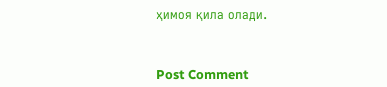ҳимоя қила олади.



Post Comment